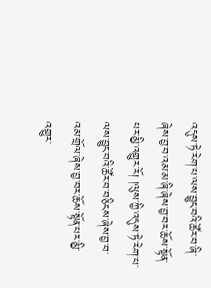འདུས་ཏེ་རེག་པ་ལས་བྱུང་བའི་ཚོར་བ་ཞི་ཞེས་བྱ་བ་འམ་མ་ཞི་ཞེས་བྱ་བར་ཆོས་སྟོན་པར་མྱི་འགྱུར་རོ། །ལུས་ཀྱི་འདུས་ཏེ་རེག་པ་ལས་བྱུང་བའི་ཚོར་བ་བཅིངས་ཞེས་བྱ་བ་འམ་གྲོལ་ཞེས་བྱ་བར་ཆོས་སྟོན་པར་མྱི་འགྱུར་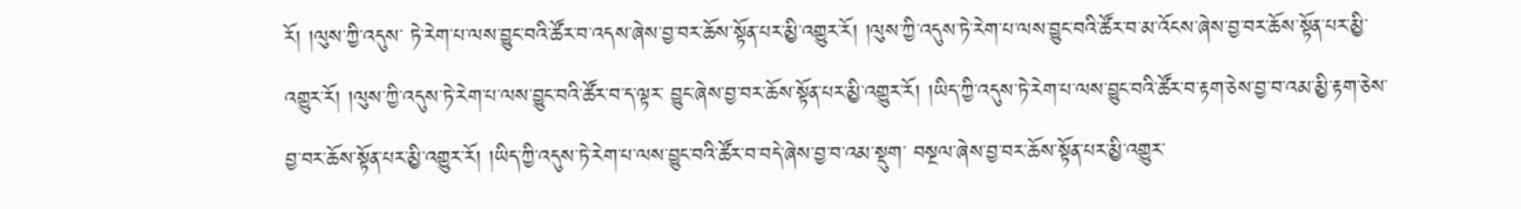རོ། །ལུས་ཀྱི་འདུས་ ཏེ་རེག་པ་ལས་བྱུང་བའི་ཚོར་བ་འདས་ཞེས་བྱ་བར་ཆོས་སྟོན་པར་མྱི་འགྱུར་རོ། །ལུས་ཀྱི་འདུས་ཏེ་རེག་པ་ལས་བྱུང་བའི་ཚོར་བ་མ་འོངས་ཞེས་བྱ་བར་ཆོས་སྟོན་པར་མྱི་འགྱུར་རོ། །ལུས་ཀྱི་འདུས་ཏེ་རེག་པ་ལས་བྱུང་བའི་ཚོར་བ་ད་ལྟར་ བྱུང་ཞེས་བྱ་བར་ཆོས་སྟོན་པར་མྱི་འགྱུར་རོ། །ཡིད་ཀྱི་འདུས་ཏེ་རེག་པ་ལས་བྱུང་བའི་ཚོར་བ་རྟག་ཅེས་བྱ་བ་འམ་མྱི་རྟག་ཅེས་བྱ་བར་ཆོས་སྟོན་པར་མྱི་འགྱུར་རོ། །ཡིད་ཀྱི་འདུས་ཏེ་རེག་པ་ལས་བྱུང་བའི་ཚོར་བ་བདེ་ཞེས་བྱ་བ་འམ་སྡུག་ བསྔལ་ཞེས་བྱ་བར་ཆོས་སྟོན་པར་མྱི་འགྱུར་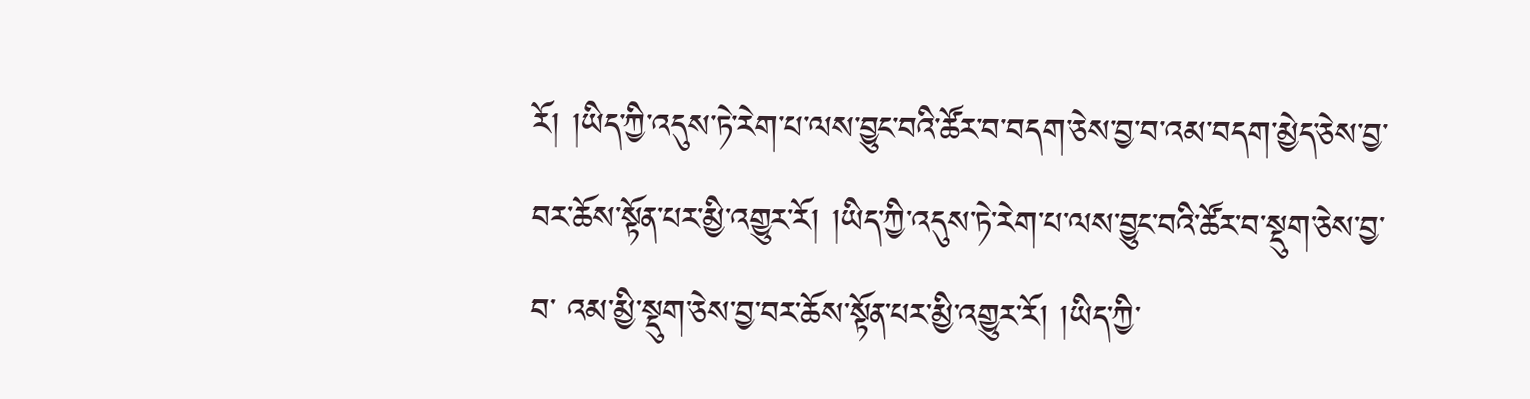རོ། །ཡིད་ཀྱི་འདུས་ཏེ་རེག་པ་ལས་བྱུང་བའི་ཚོར་བ་བདག་ཅེས་བྱ་བ་འམ་བདག་མྱེད་ཅེས་བྱ་བར་ཆོས་སྟོན་པར་མྱི་འགྱུར་རོ། །ཡིད་ཀྱི་འདུས་ཏེ་རེག་པ་ལས་བྱུང་བའི་ཚོར་བ་སྡུག་ཅེས་བྱ་བ་ འམ་མྱི་སྡུག་ཅེས་བྱ་བར་ཆོས་སྟོན་པར་མྱི་འགྱུར་རོ། །ཡིད་ཀྱི་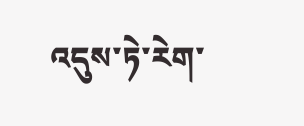འདུས་ཏེ་རེག་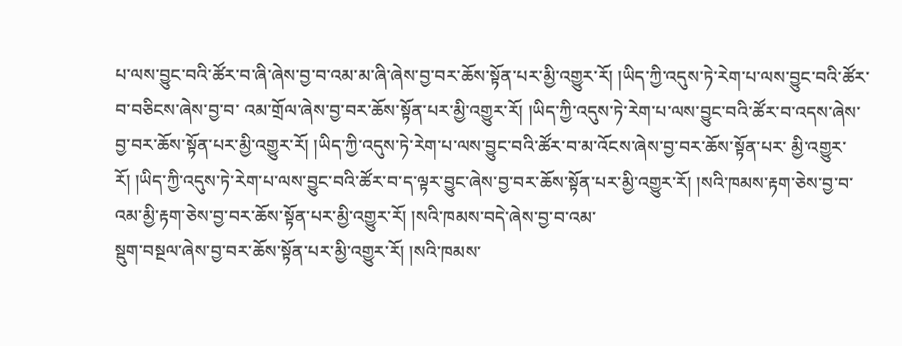པ་ལས་བྱུང་བའི་ཚོར་བ་ཞི་ཞེས་བྱ་བ་འམ་མ་ཞི་ཞེས་བྱ་བར་ཆོས་སྟོན་པར་མྱི་འགྱུར་རོ། །ཡིད་ཀྱི་འདུས་ཏེ་རེག་པ་ལས་བྱུང་བའི་ཚོར་བ་བཅིངས་ཞེས་བྱ་བ་ འམ་གྲོལ་ཞེས་བྱ་བར་ཆོས་སྟོན་པར་མྱི་འགྱུར་རོ། །ཡིད་ཀྱི་འདུས་ཏེ་རེག་པ་ལས་བྱུང་བའི་ཚོར་བ་འདས་ཞེས་བྱ་བར་ཆོས་སྟོན་པར་མྱི་འགྱུར་རོ། །ཡིད་ཀྱི་འདུས་ཏེ་རེག་པ་ལས་བྱུང་བའི་ཚོར་བ་མ་འོངས་ཞེས་བྱ་བར་ཆོས་སྟོན་པར་ མྱི་འགྱུར་རོ། །ཡིད་ཀྱི་འདུས་ཏེ་རེག་པ་ལས་བྱུང་བའི་ཚོར་བ་ད་ལྟར་བྱུང་ཞེས་བྱ་བར་ཆོས་སྟོན་པར་མྱི་འགྱུར་རོ། །སའི་ཁམས་རྟག་ཅེས་བྱ་བ་འམ་མྱི་རྟག་ཅེས་བྱ་བར་ཆོས་སྟོན་པར་མྱི་འགྱུར་རོ། །སའི་ཁམས་བདེ་ཞེས་བྱ་བ་འམ་
སྡུག་བསྔལ་ཞེས་བྱ་བར་ཆོས་སྟོན་པར་མྱི་འགྱུར་རོ། །སའི་ཁམས་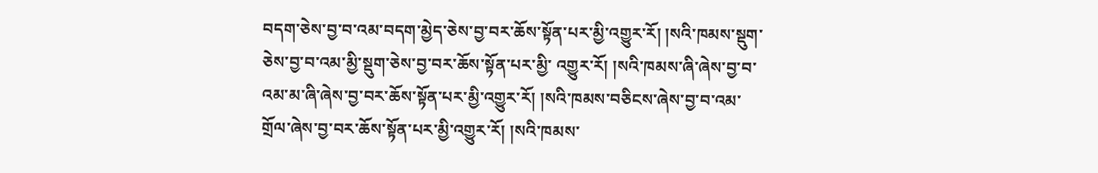བདག་ཅེས་བྱ་བ་འམ་བདག་མྱེད་ཅེས་བྱ་བར་ཆོས་སྟོན་པར་མྱི་འགྱུར་རོ། །སའི་ཁམས་སྡུག་ཅེས་བྱ་བ་འམ་མྱི་སྡུག་ཅེས་བྱ་བར་ཆོས་སྟོན་པར་མྱི་ འགྱུར་རོ། །སའི་ཁམས་ཞི་ཞེས་བྱ་བ་འམ་མ་ཞི་ཞེས་བྱ་བར་ཆོས་སྟོན་པར་མྱི་འགྱུར་རོ། །སའི་ཁམས་བཅིངས་ཞེས་བྱ་བ་འམ་གྲོལ་ཞེས་བྱ་བར་ཆོས་སྟོན་པར་མྱི་འགྱུར་རོ། །སའི་ཁམས་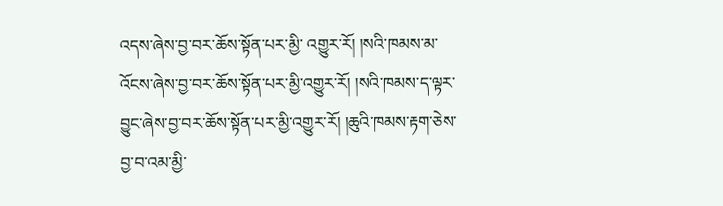འདས་ཞེས་བྱ་བར་ཆོས་སྟོན་པར་མྱི་ འགྱུར་རོ། །སའི་ཁམས་མ་འོངས་ཞེས་བྱ་བར་ཆོས་སྟོན་པར་མྱི་འགྱུར་རོ། །སའི་ཁམས་ད་ལྟར་བྱུང་ཞེས་བྱ་བར་ཆོས་སྟོན་པར་མྱི་འགྱུར་རོ། །ཆུའི་ཁམས་རྟག་ཅེས་བྱ་བ་འམ་མྱི་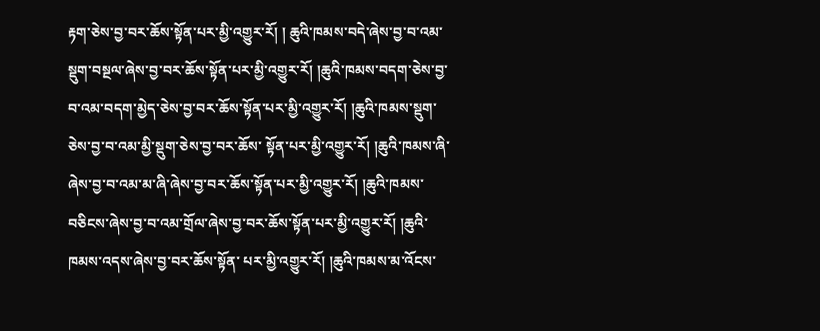རྟག་ཅེས་བྱ་བར་ཆོས་སྟོན་པར་མྱི་འགྱུར་རོ། ། ཆུའི་ཁམས་བདེ་ཞེས་བྱ་བ་འམ་སྡུག་བསྔལ་ཞེས་བྱ་བར་ཆོས་སྟོན་པར་མྱི་འགྱུར་རོ། །ཆུའི་ཁམས་བདག་ཅེས་བྱ་བ་འམ་བདག་མྱེད་ཅེས་བྱ་བར་ཆོས་སྟོན་པར་མྱི་འགྱུར་རོ། །ཆུའི་ཁམས་སྡུག་ཅེས་བྱ་བ་འམ་མྱི་སྡུག་ཅེས་བྱ་བར་ཆོས་ སྟོན་པར་མྱི་འགྱུར་རོ། །ཆུའི་ཁམས་ཞི་ཞེས་བྱ་བ་འམ་མ་ཞི་ཞེས་བྱ་བར་ཆོས་སྟོན་པར་མྱི་འགྱུར་རོ། །ཆུའི་ཁམས་བཅིངས་ཞེས་བྱ་བ་འམ་གྲོལ་ཞེས་བྱ་བར་ཆོས་སྟོན་པར་མྱི་འགྱུར་རོ། །ཆུའི་ཁམས་འདས་ཞེས་བྱ་བར་ཆོས་སྟོན་ པར་མྱི་འགྱུར་རོ། །ཆུའི་ཁམས་མ་འོངས་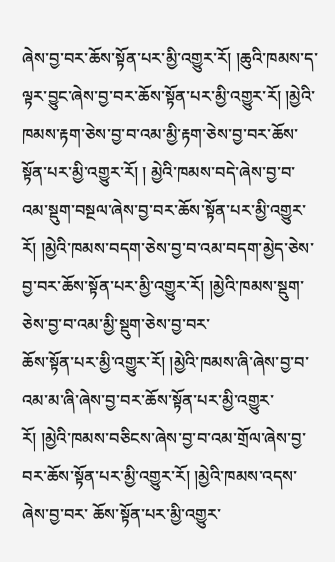ཞེས་བྱ་བར་ཆོས་སྟོན་པར་མྱི་འགྱུར་རོ། །ཆུའི་ཁམས་ད་ལྟར་བྱུང་ཞེས་བྱ་བར་ཆོས་སྟོན་པར་མྱི་འགྱུར་རོ། །མྱེའི་ཁམས་རྟག་ཅེས་བྱ་བ་འམ་མྱི་རྟག་ཅེས་བྱ་བར་ཆོས་སྟོན་པར་མྱི་འགྱུར་རོ། ། མྱེའི་ཁམས་བདེ་ཞེས་བྱ་བ་འམ་སྡུག་བསྔལ་ཞེས་བྱ་བར་ཆོས་སྟོན་པར་མྱི་འགྱུར་རོ། །མྱེའི་ཁམས་བདག་ཅེས་བྱ་བ་འམ་བདག་མྱེད་ཅེས་བྱ་བར་ཆོས་སྟོན་པར་མྱི་འགྱུར་རོ། །མྱེའི་ཁམས་སྡུག་ཅེས་བྱ་བ་འམ་མྱི་སྡུག་ཅེས་བྱ་བར་
ཆོས་སྟོན་པར་མྱི་འགྱུར་རོ། །མྱེའི་ཁམས་ཞི་ཞེས་བྱ་བ་འམ་མ་ཞི་ཞེས་བྱ་བར་ཆོས་སྟོན་པར་མྱི་འགྱུར་རོ། །མྱེའི་ཁམས་བཅིངས་ཞེས་བྱ་བ་འམ་གྲོལ་ཞེས་བྱ་བར་ཆོས་སྟོན་པར་མྱི་འགྱུར་རོ། །མྱེའི་ཁམས་འདས་ཞེས་བྱ་བར་ ཆོས་སྟོན་པར་མྱི་འགྱུར་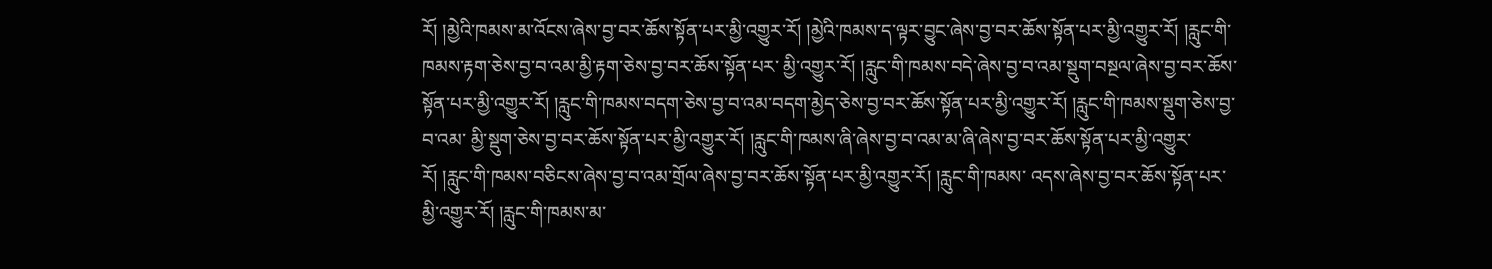རོ། །མྱེའི་ཁམས་མ་འོངས་ཞེས་བྱ་བར་ཆོས་སྟོན་པར་མྱི་འགྱུར་རོ། །མྱེའི་ཁམས་ད་ལྟར་བྱུང་ཞེས་བྱ་བར་ཆོས་སྟོན་པར་མྱི་འགྱུར་རོ། །རླུང་གི་ཁམས་རྟག་ཅེས་བྱ་བ་འམ་མྱི་རྟག་ཅེས་བྱ་བར་ཆོས་སྟོན་པར་ མྱི་འགྱུར་རོ། །རླུང་གི་ཁམས་བདེ་ཞེས་བྱ་བ་འམ་སྡུག་བསྔལ་ཞེས་བྱ་བར་ཆོས་སྟོན་པར་མྱི་འགྱུར་རོ། །རླུང་གི་ཁམས་བདག་ཅེས་བྱ་བ་འམ་བདག་མྱེད་ཅེས་བྱ་བར་ཆོས་སྟོན་པར་མྱི་འགྱུར་རོ། །རླུང་གི་ཁམས་སྡུག་ཅེས་བྱ་བ་འམ་ མྱི་སྡུག་ཅེས་བྱ་བར་ཆོས་སྟོན་པར་མྱི་འགྱུར་རོ། །རླུང་གི་ཁམས་ཞི་ཞེས་བྱ་བ་འམ་མ་ཞི་ཞེས་བྱ་བར་ཆོས་སྟོན་པར་མྱི་འགྱུར་རོ། །རླུང་གི་ཁམས་བཅིངས་ཞེས་བྱ་བ་འམ་གྲོལ་ཞེས་བྱ་བར་ཆོས་སྟོན་པར་མྱི་འགྱུར་རོ། །རླུང་གི་ཁམས་ འདས་ཞེས་བྱ་བར་ཆོས་སྟོན་པར་མྱི་འགྱུར་རོ། །རླུང་གི་ཁམས་མ་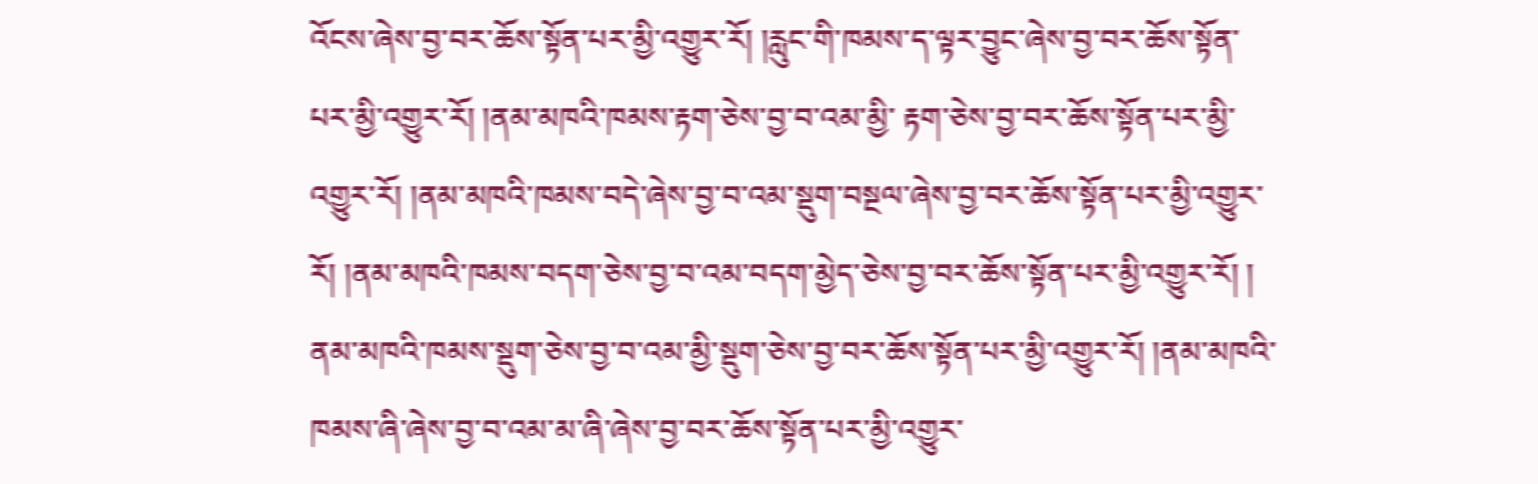འོངས་ཞེས་བྱ་བར་ཆོས་སྟོན་པར་མྱི་འགྱུར་རོ། །རླུང་གི་ཁམས་ད་ལྟར་བྱུང་ཞེས་བྱ་བར་ཆོས་སྟོན་པར་མྱི་འགྱུར་རོ། །ནམ་མཁའི་ཁམས་རྟག་ཅེས་བྱ་བ་འམ་མྱི་ རྟག་ཅེས་བྱ་བར་ཆོས་སྟོན་པར་མྱི་འགྱུར་རོ། །ནམ་མཁའི་ཁམས་བདེ་ཞེས་བྱ་བ་འམ་སྡུག་བསྔལ་ཞེས་བྱ་བར་ཆོས་སྟོན་པར་མྱི་འགྱུར་རོ། །ནམ་མཁའི་ཁམས་བདག་ཅེས་བྱ་བ་འམ་བདག་མྱེད་ཅེས་བྱ་བར་ཆོས་སྟོན་པར་མྱི་འགྱུར་རོ། ། ནམ་མཁའི་ཁམས་སྡུག་ཅེས་བྱ་བ་འམ་མྱི་སྡུག་ཅེས་བྱ་བར་ཆོས་སྟོན་པར་མྱི་འགྱུར་རོ། །ནམ་མཁའི་ཁམས་ཞི་ཞེས་བྱ་བ་འམ་མ་ཞི་ཞེས་བྱ་བར་ཆོས་སྟོན་པར་མྱི་འགྱུར་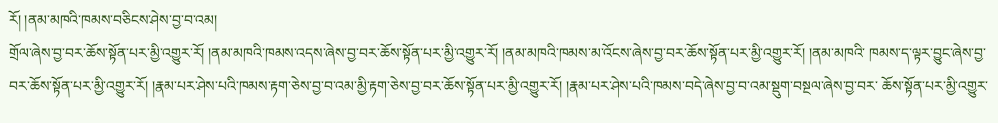རོ། །ནམ་མཁའི་ཁམས་བཅིངས་ཤེས་བྱ་བ་འམ།
གྲོལ་ཞེས་བྱ་བར་ཆོས་སྟོན་པར་མྱི་འགྱུར་རོ། །ནམ་མཁའི་ཁམས་འདས་ཞེས་བྱ་བར་ཆོས་སྟོན་པར་མྱི་འགྱུར་རོ། །ནམ་མཁའི་ཁམས་མ་འོངས་ཞེས་བྱ་བར་ཆོས་སྟོན་པར་མྱི་འགྱུར་རོ། །ནམ་མཁའི་ ཁམས་ད་ལྟར་བྱུང་ཞེས་བྱ་བར་ཆོས་སྟོན་པར་མྱི་འགྱུར་རོ། །རྣམ་པར་ཤེས་པའི་ཁམས་རྟག་ཅེས་བྱ་བ་འམ་མྱི་རྟག་ཅེས་བྱ་བར་ཆོས་སྟོན་པར་མྱི་འགྱུར་རོ། །རྣམ་པར་ཤེས་པའི་ཁམས་བདེ་ཞེས་བྱ་བ་འམ་སྡུག་བསྔལ་ཞེས་བྱ་བར་ ཆོས་སྟོན་པར་མྱི་འགྱུར་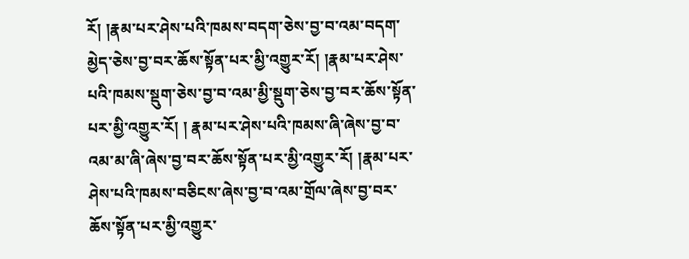རོ། །རྣམ་པར་ཤེས་པའི་ཁམས་བདག་ཅེས་བྱ་བ་འམ་བདག་མྱེད་ཅེས་བྱ་བར་ཆོས་སྟོན་པར་མྱི་འགྱུར་རོ། །རྣམ་པར་ཤེས་པའི་ཁམས་སྡུག་ཅེས་བྱ་བ་འམ་མྱི་སྡུག་ཅེས་བྱ་བར་ཆོས་སྟོན་པར་མྱི་འགྱུར་རོ། ། རྣམ་པར་ཤེས་པའི་ཁམས་ཞི་ཞེས་བྱ་བ་འམ་མ་ཞི་ཞེས་བྱ་བར་ཆོས་སྟོན་པར་མྱི་འགྱུར་རོ། །རྣམ་པར་ཤེས་པའི་ཁམས་བཅིངས་ཞེས་བྱ་བ་འམ་གྲོལ་ཞེས་བྱ་བར་ཆོས་སྟོན་པར་མྱི་འགྱུར་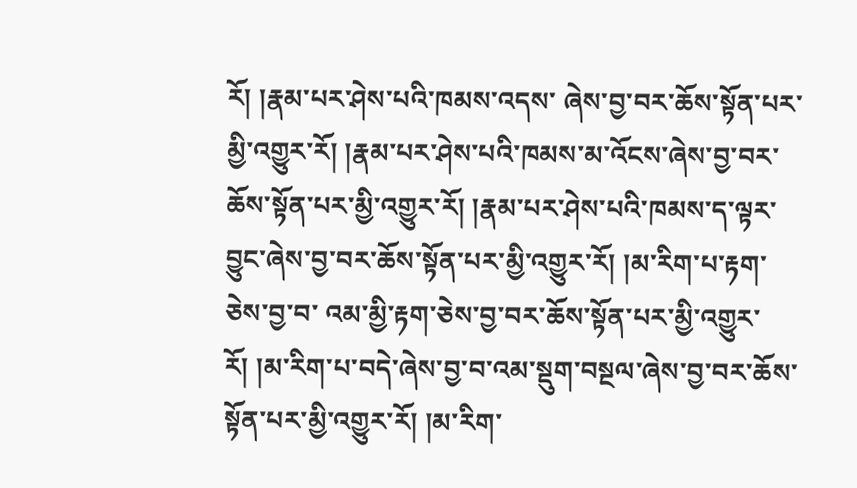རོ། །རྣམ་པར་ཤེས་པའི་ཁམས་འདས་ ཞེས་བྱ་བར་ཆོས་སྟོན་པར་མྱི་འགྱུར་རོ། །རྣམ་པར་ཤེས་པའི་ཁམས་མ་འོངས་ཞེས་བྱ་བར་ཆོས་སྟོན་པར་མྱི་འགྱུར་རོ། །རྣམ་པར་ཤེས་པའི་ཁམས་ད་ལྟར་བྱུང་ཞེས་བྱ་བར་ཆོས་སྟོན་པར་མྱི་འགྱུར་རོ། །མ་རིག་པ་རྟག་ཅེས་བྱ་བ་ འམ་མྱི་རྟག་ཅེས་བྱ་བར་ཆོས་སྟོན་པར་མྱི་འགྱུར་རོ། །མ་རིག་པ་བདེ་ཞེས་བྱ་བ་འམ་སྡུག་བསྔལ་ཞེས་བྱ་བར་ཆོས་སྟོན་པར་མྱི་འགྱུར་རོ། །མ་རིག་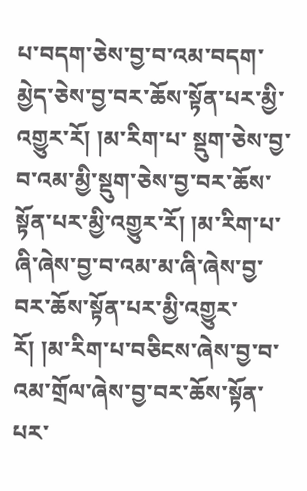པ་བདག་ཅེས་བྱ་བ་འམ་བདག་མྱེད་ཅེས་བྱ་བར་ཆོས་སྟོན་པར་མྱི་འགྱུར་རོ། །མ་རིག་པ་ སྡུག་ཅེས་བྱ་བ་འམ་མྱི་སྡུག་ཅེས་བྱ་བར་ཆོས་སྟོན་པར་མྱི་འགྱུར་རོ། །མ་རིག་པ་ཞི་ཞེས་བྱ་བ་འམ་མ་ཞི་ཞེས་བྱ་བར་ཆོས་སྟོན་པར་མྱི་འགྱུར་རོ། །མ་རིག་པ་བཅིངས་ཞེས་བྱ་བ་འམ་གྲོལ་ཞེས་བྱ་བར་ཆོས་སྟོན་པར་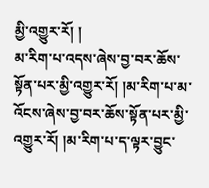མྱི་འགྱུར་རོ། །
མ་རིག་པ་འདས་ཞེས་བྱ་བར་ཆོས་སྟོན་པར་མྱི་འགྱུར་རོ། །མ་རིག་པ་མ་འོངས་ཞེས་བྱ་བར་ཆོས་སྟོན་པར་མྱི་འགྱུར་རོ། །མ་རིག་པ་ད་ལྟར་བྱུང་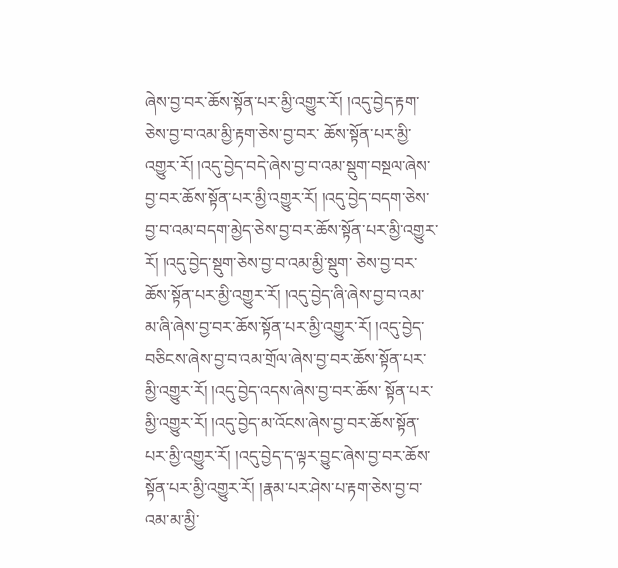ཞེས་བྱ་བར་ཆོས་སྟོན་པར་མྱི་འགྱུར་རོ། །འདུ་བྱེད་རྟག་ཅེས་བྱ་བ་འམ་མྱི་རྟག་ཅེས་བྱ་བར་ ཆོས་སྟོན་པར་མྱི་འགྱུར་རོ། །འདུ་བྱེད་བདེ་ཞེས་བྱ་བ་འམ་སྡུག་བསྔལ་ཞེས་བྱ་བར་ཆོས་སྟོན་པར་མྱི་འགྱུར་རོ། །འདུ་བྱེད་བདག་ཅེས་བྱ་བ་འམ་བདག་མྱེད་ཅེས་བྱ་བར་ཆོས་སྟོན་པར་མྱི་འགྱུར་རོ། །འདུ་བྱེད་སྡུག་ཅེས་བྱ་བ་འམ་མྱི་སྡུག་ ཅེས་བྱ་བར་ཆོས་སྟོན་པར་མྱི་འགྱུར་རོ། །འདུ་བྱེད་ཞི་ཞེས་བྱ་བ་འམ་མ་ཞི་ཞེས་བྱ་བར་ཆོས་སྟོན་པར་མྱི་འགྱུར་རོ། །འདུ་བྱེད་བཅིངས་ཞེས་བྱ་བ་འམ་གྲོལ་ཞེས་བྱ་བར་ཆོས་སྟོན་པར་མྱི་འགྱུར་རོ། །འདུ་བྱེད་འདས་ཞེས་བྱ་བར་ཆོས་ སྟོན་པར་མྱི་འགྱུར་རོ། །འདུ་བྱེད་མ་འོངས་ཞེས་བྱ་བར་ཆོས་སྟོན་པར་མྱི་འགྱུར་རོ། །འདུ་བྱེད་ད་ལྟར་བྱུང་ཞེས་བྱ་བར་ཆོས་སྟོན་པར་མྱི་འགྱུར་རོ། །རྣམ་པར་ཤེས་པ་རྟག་ཅེས་བྱ་བ་འམ་མ་མྱི་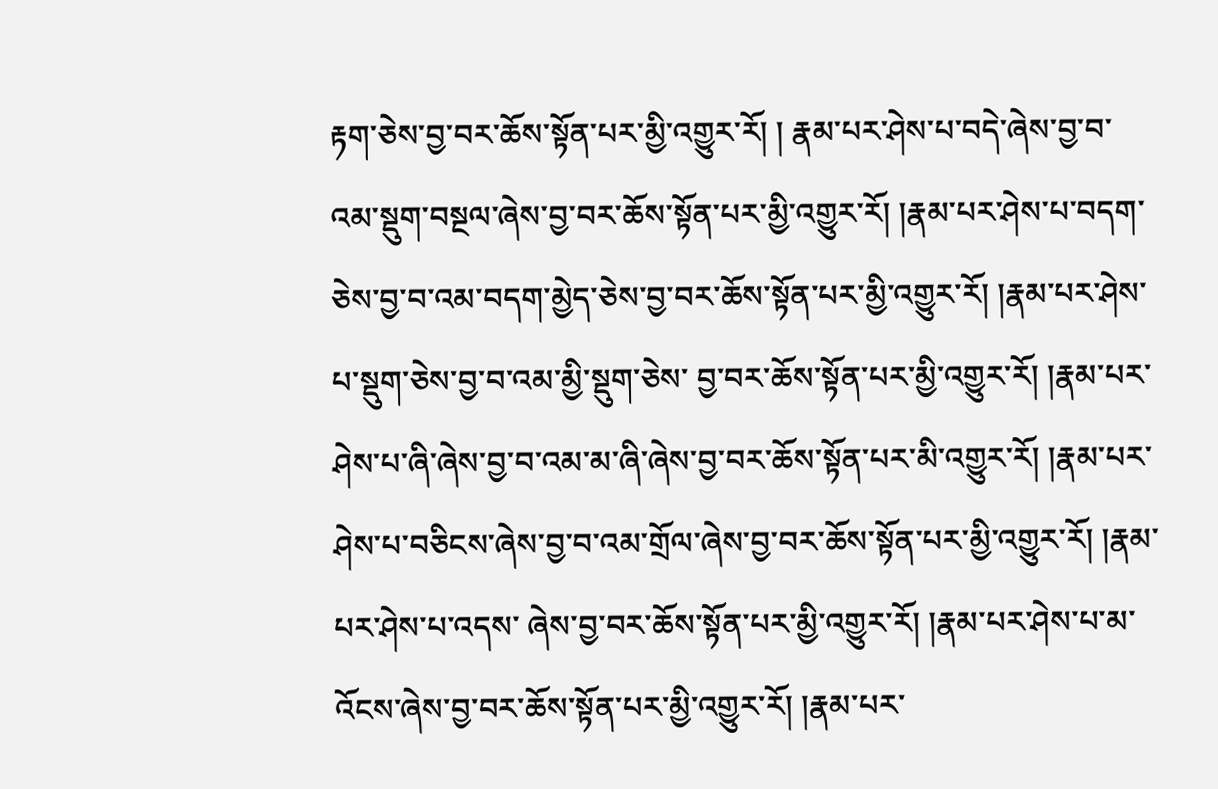རྟག་ཅེས་བྱ་བར་ཆོས་སྟོན་པར་མྱི་འགྱུར་རོ། ། རྣམ་པར་ཤེས་པ་བདེ་ཞེས་བྱ་བ་འམ་སྡུག་བསྔལ་ཞེས་བྱ་བར་ཆོས་སྟོན་པར་མྱི་འགྱུར་རོ། །རྣམ་པར་ཤེས་པ་བདག་ཅེས་བྱ་བ་འམ་བདག་མྱེད་ཅེས་བྱ་བར་ཆོས་སྟོན་པར་མྱི་འགྱུར་རོ། །རྣམ་པར་ཤེས་པ་སྡུག་ཅེས་བྱ་བ་འམ་མྱི་སྡུག་ཅེས་ བྱ་བར་ཆོས་སྟོན་པར་མྱི་འགྱུར་རོ། །རྣམ་པར་ཤེས་པ་ཞི་ཞེས་བྱ་བ་འམ་མ་ཞི་ཞེས་བྱ་བར་ཆོས་སྟོན་པར་མི་འགྱུར་རོ། །རྣམ་པར་ཤེས་པ་བཅིངས་ཞེས་བྱ་བ་འམ་གྲོལ་ཞེས་བྱ་བར་ཆོས་སྟོན་པར་མྱི་འགྱུར་རོ། །རྣམ་པར་ཤེས་པ་འདས་ ཞེས་བྱ་བར་ཆོས་སྟོན་པར་མྱི་འགྱུར་རོ། །རྣམ་པར་ཤེས་པ་མ་འོངས་ཞེས་བྱ་བར་ཆོས་སྟོན་པར་མྱི་འགྱུར་རོ། །རྣམ་པར་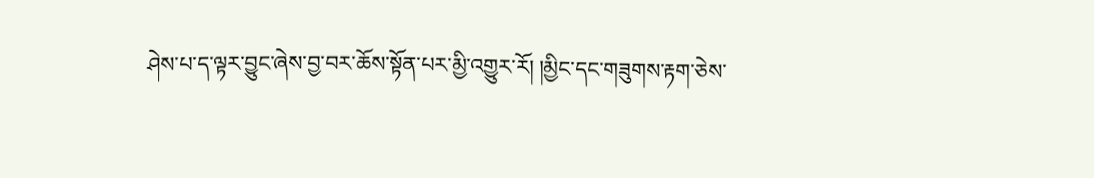ཤེས་པ་ད་ལྟར་བྱུང་ཞེས་བྱ་བར་ཆོས་སྟོན་པར་མྱི་འགྱུར་རོ། །མྱིང་དང་གཟུགས་རྟག་ཅེས་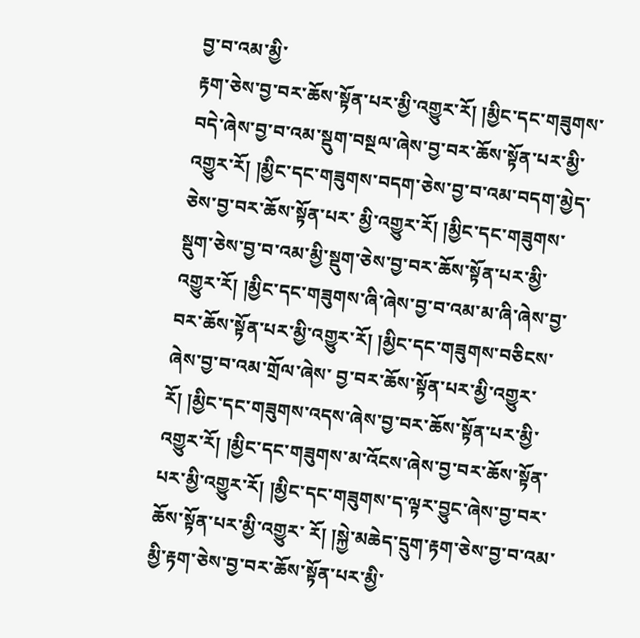བྱ་བ་འམ་མྱི་
རྟག་ཅེས་བྱ་བར་ཆོས་སྟོན་པར་མྱི་འགྱུར་རོ། །མྱིང་དང་གཟུགས་བདེ་ཞེས་བྱ་བ་འམ་སྡུག་བསྔལ་ཞེས་བྱ་བར་ཆོས་སྟོན་པར་མྱི་འགྱུར་རོ། །མྱིང་དང་གཟུགས་བདག་ཅེས་བྱ་བ་འམ་བདག་མྱེད་ཅེས་བྱ་བར་ཆོས་སྟོན་པར་ མྱི་འགྱུར་རོ། །མྱིང་དང་གཟུགས་སྡུག་ཅེས་བྱ་བ་འམ་མྱི་སྡུག་ཅེས་བྱ་བར་ཆོས་སྟོན་པར་མྱི་འགྱུར་རོ། །མྱིང་དང་གཟུགས་ཞི་ཞེས་བྱ་བ་འམ་མ་ཞི་ཞེས་བྱ་བར་ཆོས་སྟོན་པར་མྱི་འགྱུར་རོ། །མྱིང་དང་གཟུགས་བཅིངས་ཞེས་བྱ་བ་འམ་གྲོལ་ཞེས་ བྱ་བར་ཆོས་སྟོན་པར་མྱི་འགྱུར་རོ། །མྱིང་དང་གཟུགས་འདས་ཞེས་བྱ་བར་ཆོས་སྟོན་པར་མྱི་འགྱུར་རོ། །མྱིང་དང་གཟུགས་མ་འོངས་ཞེས་བྱ་བར་ཆོས་སྟོན་པར་མྱི་འགྱུར་རོ། །མྱིང་དང་གཟུགས་ད་ལྟར་བྱུང་ཞེས་བྱ་བར་ཆོས་སྟོན་པར་མྱི་འགྱུར་ རོ། །སྐྱེ་མཆེད་དྲུག་རྟག་ཅེས་བྱ་བ་འམ་མྱི་རྟག་ཅེས་བྱ་བར་ཆོས་སྟོན་པར་མྱི་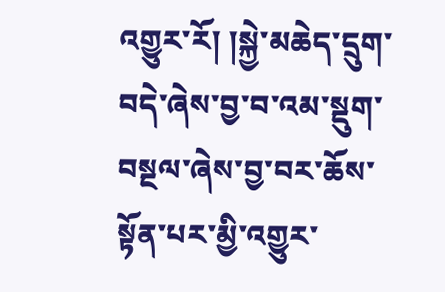འགྱུར་རོ། །སྐྱེ་མཆེད་དྲུག་བདེ་ཞེས་བྱ་བ་འམ་སྡུག་བསྔལ་ཞེས་བྱ་བར་ཆོས་སྟོན་པར་མྱི་འགྱུར་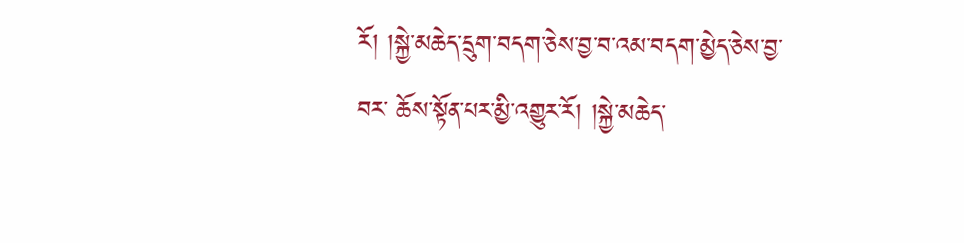རོ། །སྐྱེ་མཆེད་དྲུག་བདག་ཅེས་བྱ་བ་འམ་བདག་མྱེད་ཅེས་བྱ་བར་ ཆོས་སྟོན་པར་མྱི་འགྱུར་རོ། །སྐྱེ་མཆེད་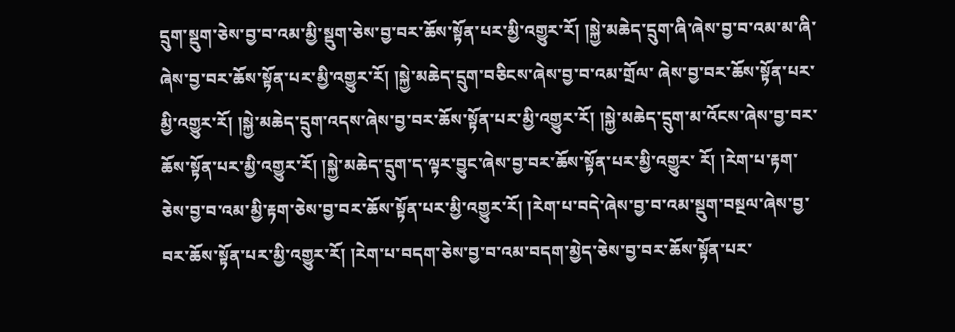དྲུག་སྡུག་ཅེས་བྱ་བ་འམ་མྱི་སྡུག་ཅེས་བྱ་བར་ཆོས་སྟོན་པར་མྱི་འགྱུར་རོ། །སྐྱེ་མཆེད་དྲུག་ཞི་ཞེས་བྱ་བ་འམ་མ་ཞི་ཞེས་བྱ་བར་ཆོས་སྟོན་པར་མྱི་འགྱུར་རོ། །སྐྱེ་མཆེད་དྲུག་བཅིངས་ཞེས་བྱ་བ་འམ་གྲོལ་ ཞེས་བྱ་བར་ཆོས་སྟོན་པར་མྱི་འགྱུར་རོ། །སྐྱེ་མཆེད་དྲུག་འདས་ཞེས་བྱ་བར་ཆོས་སྟོན་པར་མྱི་འགྱུར་རོ། །སྐྱེ་མཆེད་དྲུག་མ་འོངས་ཞེས་བྱ་བར་ཆོས་སྟོན་པར་མྱི་འགྱུར་རོ། །སྐྱེ་མཆེད་དྲུག་ད་ལྟར་བྱུང་ཞེས་བྱ་བར་ཆོས་སྟོན་པར་མྱི་འགྱུར་ རོ། །རེག་པ་རྟག་ཅེས་བྱ་བ་འམ་མྱི་རྟག་ཅེས་བྱ་བར་ཆོས་སྟོན་པར་མྱི་འགྱུར་རོ། །རེག་པ་བདེ་ཞེས་བྱ་བ་འམ་སྡུག་བསྔལ་ཞེས་བྱ་བར་ཆོས་སྟོན་པར་མྱི་འགྱུར་རོ། །རེག་པ་བདག་ཅེས་བྱ་བ་འམ་བདག་མྱེད་ཅེས་བྱ་བར་ཆོས་སྟོན་པར་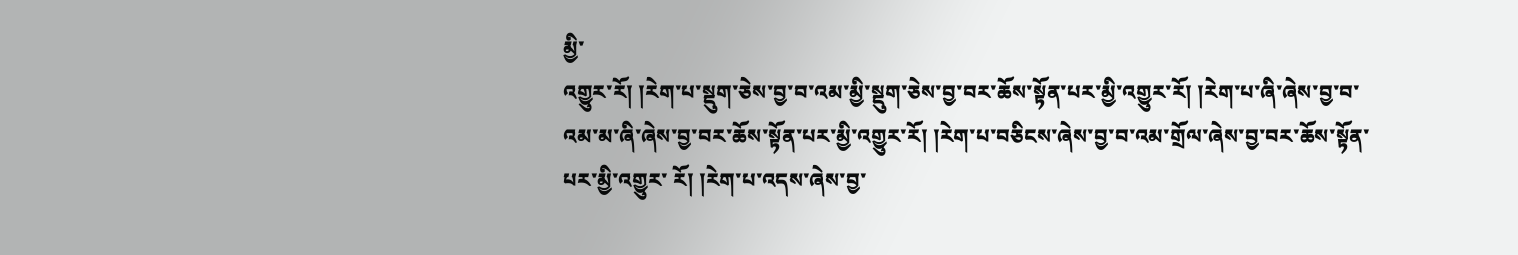མྱི་
འགྱུར་རོ། །རེག་པ་སྡུག་ཅེས་བྱ་བ་འམ་མྱི་སྡུག་ཅེས་བྱ་བར་ཆོས་སྟོན་པར་མྱི་འགྱུར་རོ། །རེག་པ་ཞི་ཞེས་བྱ་བ་འམ་མ་ཞི་ཞེས་བྱ་བར་ཆོས་སྟོན་པར་མྱི་འགྱུར་རོ། །རེག་པ་བཅིངས་ཞེས་བྱ་བ་འམ་གྲོལ་ཞེས་བྱ་བར་ཆོས་སྟོན་པར་མྱི་འགྱུར་ རོ། །རེག་པ་འདས་ཞེས་བྱ་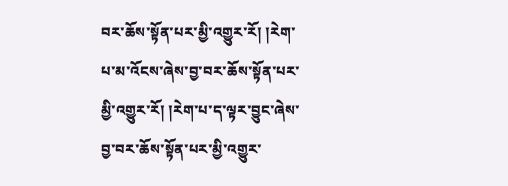བར་ཆོས་སྟོན་པར་མྱི་འགྱུར་རོ། །རེག་པ་མ་འོངས་ཞེས་བྱ་བར་ཆོས་སྟོན་པར་མྱི་འགྱུར་རོ། །རེག་པ་ད་ལྟར་བྱུང་ཞེས་བྱ་བར་ཆོས་སྟོན་པར་མྱི་འགྱུར་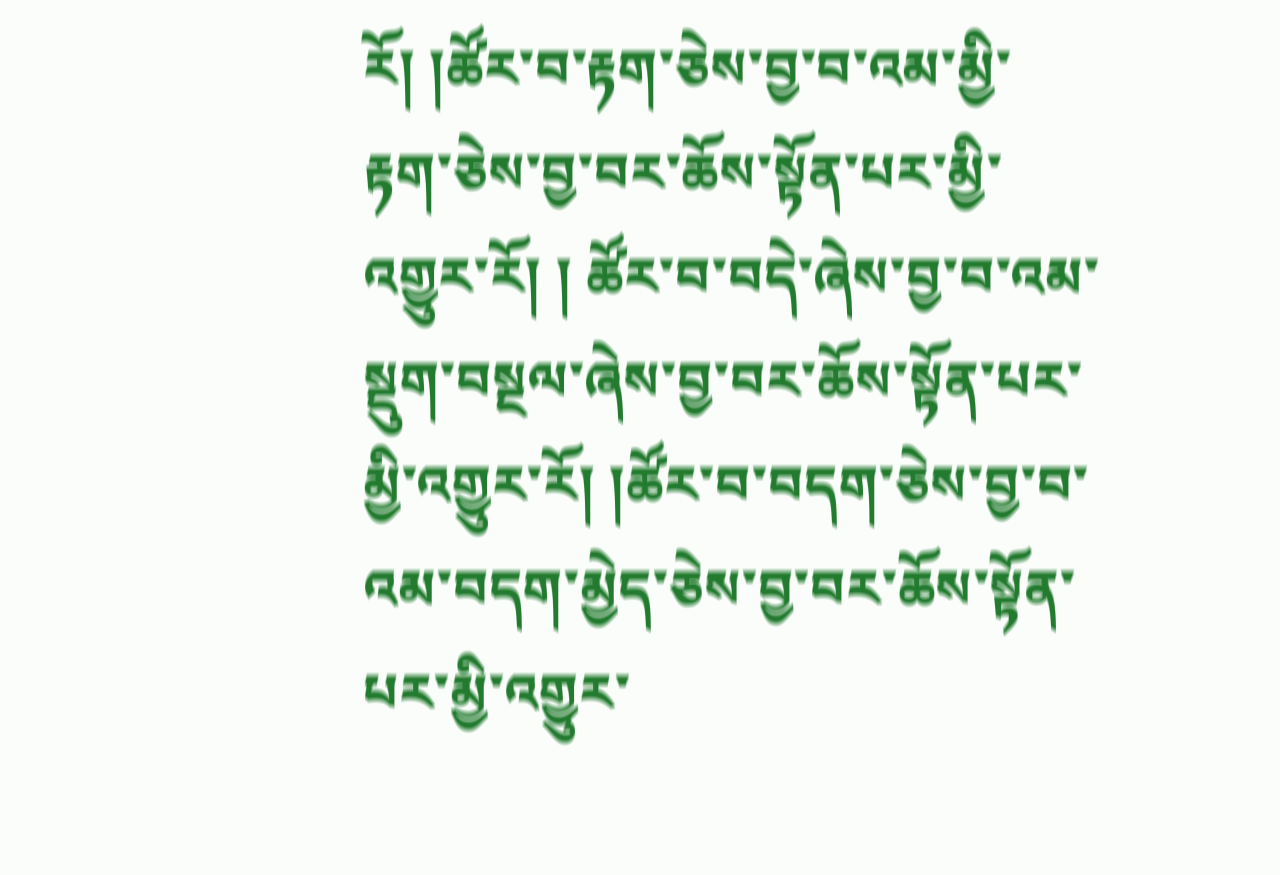རོ། །ཚོར་བ་རྟག་ཅེས་བྱ་བ་འམ་མྱི་རྟག་ཅེས་བྱ་བར་ཆོས་སྟོན་པར་མྱི་འགྱུར་རོ། ། ཚོར་བ་བདེ་ཞེས་བྱ་བ་འམ་སྡུག་བསྔལ་ཞེས་བྱ་བར་ཆོས་སྟོན་པར་མྱི་འགྱུར་རོ། །ཚོར་བ་བདག་ཅེས་བྱ་བ་འམ་བདག་མྱེད་ཅེས་བྱ་བར་ཆོས་སྟོན་པར་མྱི་འགྱུར་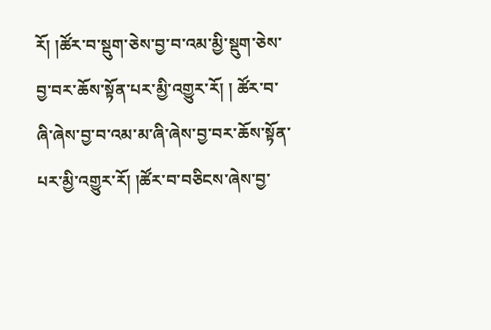རོ། །ཚོར་བ་སྡུག་ཅེས་བྱ་བ་འམ་མྱི་སྡུག་ཅེས་བྱ་བར་ཆོས་སྟོན་པར་མྱི་འགྱུར་རོ། ། ཚོར་བ་ཞི་ཞེས་བྱ་བ་འམ་མ་ཞི་ཞེས་བྱ་བར་ཆོས་སྟོན་པར་མྱི་འགྱུར་རོ། །ཚོར་བ་བཅིངས་ཞེས་བྱ་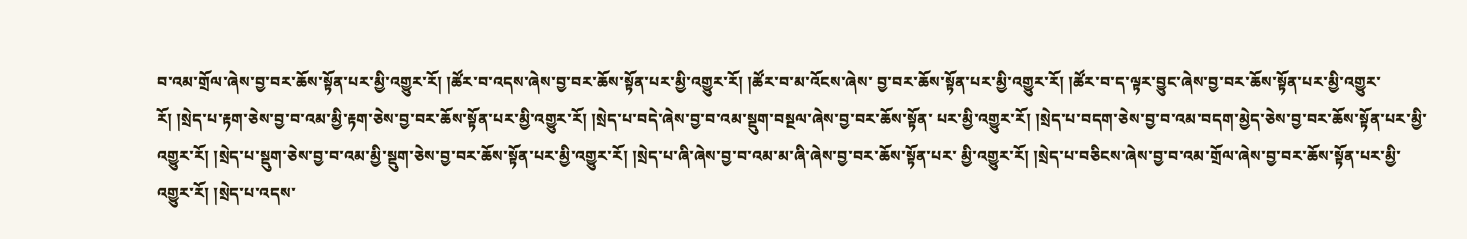བ་འམ་གྲོལ་ཞེས་བྱ་བར་ཆོས་སྟོན་པར་མྱི་འགྱུར་རོ། །ཚོར་བ་འདས་ཞེས་བྱ་བར་ཆོས་སྟོན་པར་མྱི་འགྱུར་རོ། །ཚོར་བ་མ་འོངས་ཞེས་ བྱ་བར་ཆོས་སྟོན་པར་མྱི་འགྱུར་རོ། །ཚོར་བ་ད་ལྟར་བྱུང་ཞེས་བྱ་བར་ཆོས་སྟོན་པར་མྱི་འགྱུར་རོ། །སྲེད་པ་རྟག་ཅེས་བྱ་བ་འམ་མྱི་རྟག་ཅེས་བྱ་བར་ཆོས་སྟོན་པར་མྱི་འགྱུར་རོ། །སྲེད་པ་བདེ་ཞེས་བྱ་བ་འམ་སྡུག་བསྔལ་ཞེས་བྱ་བར་ཆོས་སྟོན་ པར་མྱི་འགྱུར་རོ། །སྲེད་པ་བདག་ཅེས་བྱ་བ་འམ་བདག་མྱེད་ཅེས་བྱ་བར་ཆོས་སྟོན་པར་མྱི་འགྱུར་རོ། །སྲེད་པ་སྡུག་ཅེས་བྱ་བ་འམ་མྱི་སྡུག་ཅེས་བྱ་བར་ཆོས་སྟོན་པར་མྱི་འགྱུར་རོ། །སྲེད་པ་ཞི་ཞེས་བྱ་བ་འམ་མ་ཞི་ཞེས་བྱ་བར་ཆོས་སྟོན་པར་ མྱི་འགྱུར་རོ། །སྲེད་པ་བཅིངས་ཞེས་བྱ་བ་འམ་གྲོལ་ཞེས་བྱ་བར་ཆོས་སྟོན་པར་མྱི་འགྱུར་རོ། །སྲེད་པ་འདས་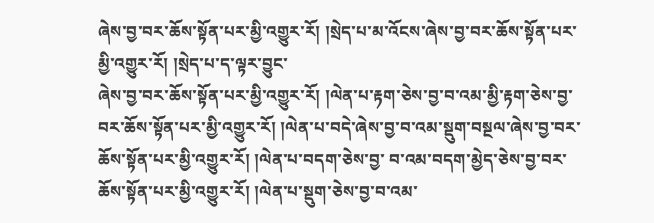ཞེས་བྱ་བར་ཆོས་སྟོན་པར་མྱི་འགྱུར་རོ། །སྲེད་པ་མ་འོངས་ཞེས་བྱ་བར་ཆོས་སྟོན་པར་མྱི་འགྱུར་རོ། །སྲེད་པ་ད་ལྟར་བྱུང་
ཞེས་བྱ་བར་ཆོས་སྟོན་པར་མྱི་འགྱུར་རོ། །ལེན་པ་རྟག་ཅེས་བྱ་བ་འམ་མྱི་རྟག་ཅེས་བྱ་བར་ཆོས་སྟོན་པར་མྱི་འགྱུར་རོ། །ལེན་པ་བདེ་ཞེས་བྱ་བ་འམ་སྡུག་བསྔལ་ཞེས་བྱ་བར་ཆོས་སྟོན་པར་མྱི་འགྱུར་རོ། །ལེན་པ་བདག་ཅེས་བྱ་ བ་འམ་བདག་མྱེད་ཅེས་བྱ་བར་ཆོས་སྟོན་པར་མྱི་འགྱུར་རོ། །ལེན་པ་སྡུག་ཅེས་བྱ་བ་འམ་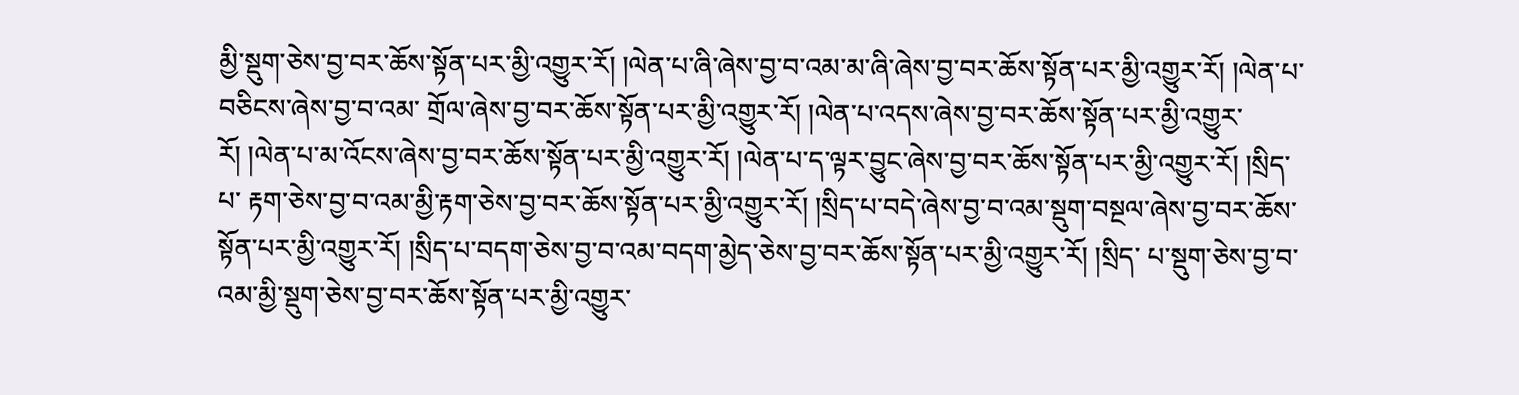མྱི་སྡུག་ཅེས་བྱ་བར་ཆོས་སྟོན་པར་མྱི་འགྱུར་རོ། །ལེན་པ་ཞི་ཞེས་བྱ་བ་འམ་མ་ཞི་ཞེས་བྱ་བར་ཆོས་སྟོན་པར་མྱི་འགྱུར་རོ། །ལེན་པ་བཅིངས་ཞེས་བྱ་བ་འམ་ གྲོལ་ཞེས་བྱ་བར་ཆོས་སྟོན་པར་མྱི་འགྱུར་རོ། །ལེན་པ་འདས་ཞེས་བྱ་བར་ཆོས་སྟོན་པར་མྱི་འགྱུར་རོ། །ལེན་པ་མ་འོངས་ཞེས་བྱ་བར་ཆོས་སྟོན་པར་མྱི་འགྱུར་རོ། །ལེན་པ་ད་ལྟར་བྱུང་ཞེས་བྱ་བར་ཆོས་སྟོན་པར་མྱི་འགྱུར་རོ། །སྲིད་པ་ རྟག་ཅེས་བྱ་བ་འམ་མྱི་རྟག་ཅེས་བྱ་བར་ཆོས་སྟོན་པར་མྱི་འགྱུར་རོ། །སྲིད་པ་བདེ་ཞེས་བྱ་བ་འམ་སྡུག་བསྔལ་ཞེས་བྱ་བར་ཆོས་སྟོན་པར་མྱི་འགྱུར་རོ། །སྲིད་པ་བདག་ཅེས་བྱ་བ་འམ་བདག་མྱེད་ཅེས་བྱ་བར་ཆོས་སྟོན་པར་མྱི་འགྱུར་རོ། །སྲིད་ པ་སྡུག་ཅེས་བྱ་བ་འམ་མྱི་སྡུག་ཅེས་བྱ་བར་ཆོས་སྟོན་པར་མྱི་འགྱུར་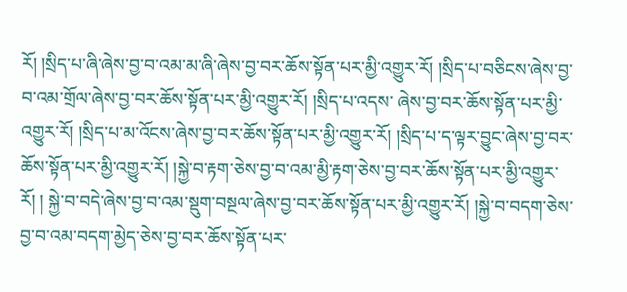རོ། །སྲིད་པ་ཞི་ཞེས་བྱ་བ་འམ་མ་ཞི་ཞེས་བྱ་བར་ཆོས་སྟོན་པར་མྱི་འགྱུར་རོ། །སྲིད་པ་བཅིངས་ཞེས་བྱ་བ་འམ་གྲོལ་ཞེས་བྱ་བར་ཆོས་སྟོན་པར་མྱི་འགྱུར་རོ། །སྲིད་པ་འདས་ ཞེས་བྱ་བར་ཆོས་སྟོན་པར་མྱི་འགྱུར་རོ། །སྲིད་པ་མ་འོངས་ཞེས་བྱ་བར་ཆོས་སྟོན་པར་མྱི་འགྱུར་རོ། །སྲིད་པ་ད་ལྟར་བྱུང་ཞེས་བྱ་བར་ཆོས་སྟོན་པར་མྱི་འགྱུར་རོ། །སྐྱེ་བ་རྟག་ཅེས་བྱ་བ་འམ་མྱི་རྟག་ཅེས་བྱ་བར་ཆོས་སྟོན་པར་མྱི་འགྱུར་རོ། ། སྐྱེ་བ་བདེ་ཞེས་བྱ་བ་འམ་སྡུག་བསྔལ་ཞེས་བྱ་བར་ཆོས་སྟོན་པར་མྱི་འགྱུར་རོ། །སྐྱེ་བ་བདག་ཅེས་བྱ་བ་འམ་བདག་མྱེད་ཅེས་བྱ་བར་ཆོས་སྟོན་པར་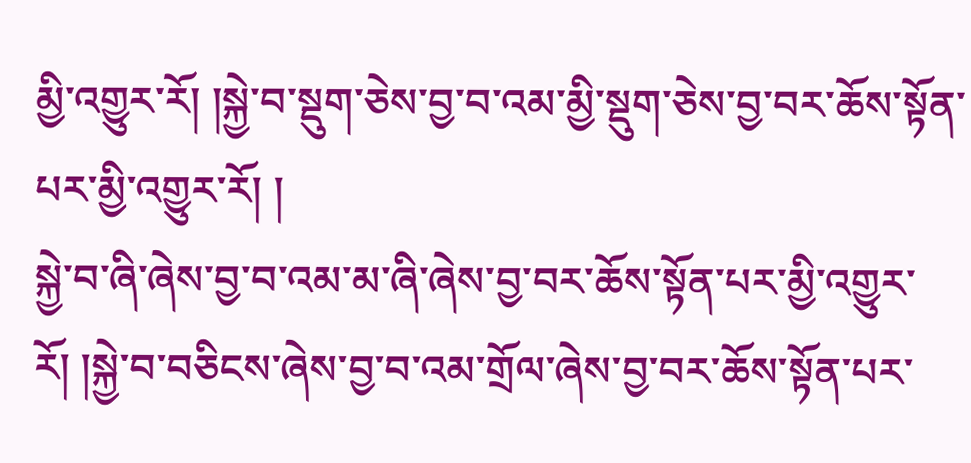མྱི་འགྱུར་རོ། །སྐྱེ་བ་སྡུག་ཅེས་བྱ་བ་འམ་མྱི་སྡུག་ཅེས་བྱ་བར་ཆོས་སྟོན་པར་མྱི་འགྱུར་རོ། །
སྐྱེ་བ་ཞི་ཞེས་བྱ་བ་འམ་མ་ཞི་ཞེས་བྱ་བར་ཆོས་སྟོན་པར་མྱི་འགྱུར་རོ། །སྐྱེ་བ་བཅིངས་ཞེས་བྱ་བ་འམ་གྲོལ་ཞེས་བྱ་བར་ཆོས་སྟོན་པར་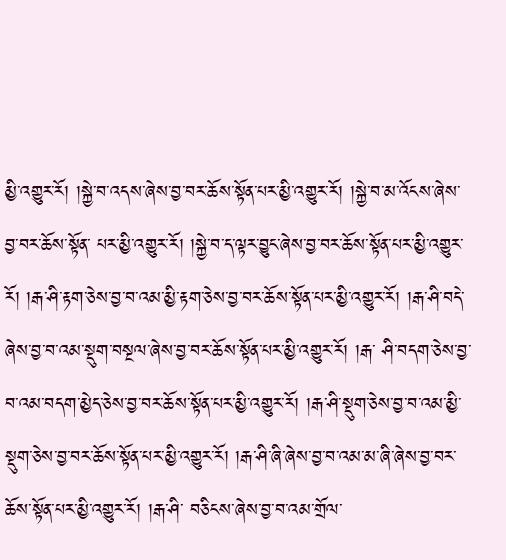མྱི་འགྱུར་རོ། །སྐྱེ་བ་འདས་ཞེས་བྱ་བར་ཆོས་སྟོན་པར་མྱི་འགྱུར་རོ། །སྐྱེ་བ་མ་འོངས་ཞེས་བྱ་བར་ཆོས་སྟོན་ པར་མྱི་འགྱུར་རོ། །སྐྱེ་བ་ད་ལྟར་བྱུང་ཞེས་བྱ་བར་ཆོས་སྟོན་པར་མྱི་འགྱུར་རོ། །རྒ་ཤི་རྟག་ཅེས་བྱ་བ་འམ་མྱི་རྟག་ཅེས་བྱ་བར་ཆོས་སྟོན་པར་མྱི་འགྱུར་རོ། །རྒ་ཤི་བདེ་ཞེས་བྱ་བ་འམ་སྡུག་བསྔལ་ཞེས་བྱ་བར་ཆོས་སྟོན་པར་མྱི་འགྱུར་རོ། །རྒ་ ཤི་བདག་ཅེས་བྱ་བ་འམ་བདག་མྱེད་ཅེས་བྱ་བར་ཆོས་སྟོན་པར་མྱི་འགྱུར་རོ། །རྒ་ཤི་སྡུག་ཅེས་བྱ་བ་འམ་མྱི་སྡུག་ཅེས་བྱ་བར་ཆོས་སྟོན་པར་མྱི་འགྱུར་རོ། །རྒ་ཤི་ཞི་ཞེས་བྱ་བ་འམ་མ་ཞི་ཞེས་བྱ་བར་ཆོས་སྟོན་པར་མྱི་འགྱུར་རོ། །རྒ་ཤི་ བཅིངས་ཞེས་བྱ་བ་འམ་གྲོལ་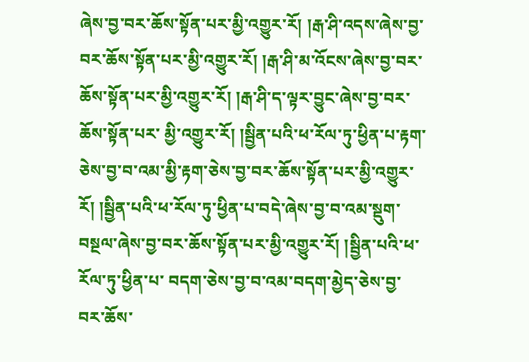ཞེས་བྱ་བར་ཆོས་སྟོན་པར་མྱི་འགྱུར་རོ། །རྒ་ཤི་འདས་ཞེས་བྱ་བར་ཆོས་སྟོན་པར་མྱི་འགྱུར་རོ། །རྒ་ཤི་མ་འོངས་ཞེས་བྱ་བར་ཆོས་སྟོན་པར་མྱི་འགྱུར་རོ། །རྒ་ཤི་ད་ལྟར་བྱུང་ཞེས་བྱ་བར་ཆོས་སྟོན་པར་ མྱི་འགྱུར་རོ། །སྦྱིན་པའི་ཕ་རོལ་ཏུ་ཕྱིན་པ་རྟག་ཅེས་བྱ་བ་འམ་མྱི་རྟག་ཅེས་བྱ་བར་ཆོས་སྟོན་པར་མྱི་འགྱུར་རོ། །སྦྱིན་པའི་ཕ་རོལ་ཏུ་ཕྱིན་པ་བདེ་ཞེས་བྱ་བ་འམ་སྡུག་བསྔལ་ཞེས་བྱ་བར་ཆོས་སྟོན་པར་མྱི་འགྱུར་རོ། །སྦྱིན་པའི་ཕ་རོལ་ཏུ་ཕྱིན་པ་ བདག་ཅེས་བྱ་བ་འམ་བདག་མྱེད་ཅེས་བྱ་བར་ཆོས་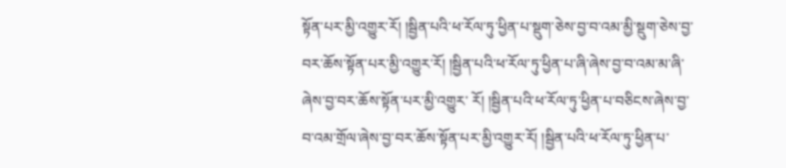སྟོན་པར་མྱི་འགྱུར་རོ། །སྦྱིན་པའི་ཕ་རོལ་ཏུ་ཕྱིན་པ་སྡུག་ཅེས་བྱ་བ་འམ་མྱི་སྡུག་ཅེས་བྱ་བར་ཆོས་སྟོན་པར་མྱི་འགྱུར་རོ། །སྦྱིན་པའི་ཕ་རོལ་ཏུ་ཕྱིན་པ་ཞི་ཞེས་བྱ་བ་འམ་མ་ཞི་ཞེས་བྱ་བར་ཆོས་སྟོན་པར་མྱི་འགྱུར་ རོ། །སྦྱིན་པའི་ཕ་རོལ་ཏུ་ཕྱིན་པ་བཅིངས་ཞེས་བྱ་བ་འམ་གྲོལ་ཞེས་བྱ་བར་ཆོས་སྟོན་པར་མྱི་འགྱུར་རོ། །སྦྱིན་པའི་ཕ་རོལ་ཏུ་ཕྱིན་པ་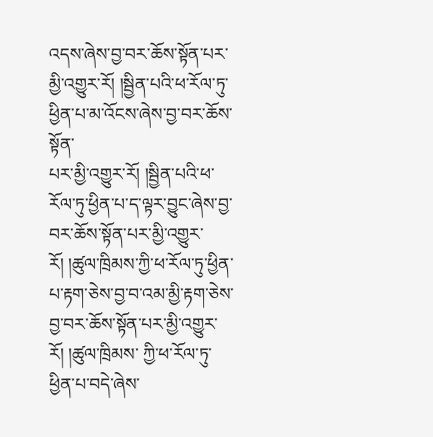འདས་ཞེས་བྱ་བར་ཆོས་སྟོན་པར་མྱི་འགྱུར་རོ། །སྦྱིན་པའི་ཕ་རོལ་ཏུ་ཕྱིན་པ་མ་འོངས་ཞེས་བྱ་བར་ཆོས་སྟོན་
པར་མྱི་འགྱུར་རོ། །སྦྱིན་པའི་ཕ་རོལ་ཏུ་ཕྱིན་པ་ད་ལྟར་བྱུང་ཞེས་བྱ་བར་ཆོས་སྟོན་པར་མྱི་འགྱུར་རོ། །ཚུལ་ཁྲིམས་ཀྱི་ཕ་རོལ་ཏུ་ཕྱིན་པ་རྟག་ཅེས་བྱ་བ་འམ་མྱི་རྟག་ཅེས་བྱ་བར་ཆོས་སྟོན་པར་མྱི་འགྱུར་རོ། །ཚུལ་ཁྲིམས་ ཀྱི་ཕ་རོལ་ཏུ་ཕྱིན་པ་བདེ་ཞེས་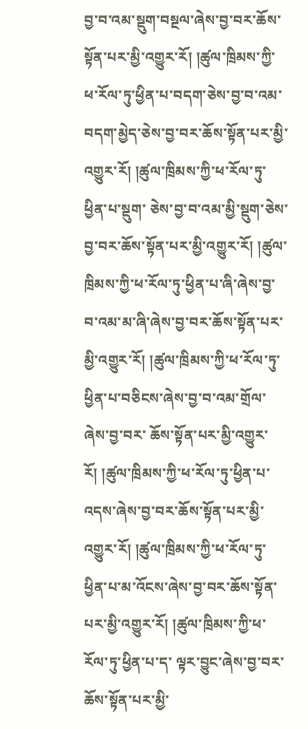བྱ་བ་འམ་སྡུག་བསྔལ་ཞེས་བྱ་བར་ཆོས་སྟོན་པར་མྱི་འགྱུར་རོ། །ཚུལ་ཁྲིམས་ཀྱི་ཕ་རོལ་ཏུ་ཕྱིན་པ་བདག་ཅེས་བྱ་བ་འམ་བདག་མྱེད་ཅེས་བྱ་བར་ཆོས་སྟོན་པར་མྱི་འགྱུར་རོ། །ཚུལ་ཁྲིམས་ཀྱི་ཕ་རོལ་ཏུ་ཕྱིན་པ་སྡུག་ ཅེས་བྱ་བ་འམ་མྱི་སྡུག་ཅེས་བྱ་བར་ཆོས་སྟོན་པར་མྱི་འགྱུར་རོ། །ཚུལ་ཁྲིམས་ཀྱི་ཕ་རོལ་ཏུ་ཕྱིན་པ་ཞི་ཞེས་བྱ་བ་འམ་མ་ཞི་ཞེས་བྱ་བར་ཆོས་སྟོན་པར་མྱི་འགྱུར་རོ། །ཚུལ་ཁྲིམས་ཀྱི་ཕ་རོལ་ཏུ་ཕྱིན་པ་བཅིངས་ཞེས་བྱ་བ་འམ་གྲོལ་ཞེས་བྱ་བར་ ཆོས་སྟོན་པར་མྱི་འགྱུར་རོ། །ཚུལ་ཁྲིམས་ཀྱི་ཕ་རོལ་ཏུ་ཕྱིན་པ་འདས་ཞེས་བྱ་བར་ཆོས་སྟོན་པར་མྱི་འགྱུར་རོ། །ཚུལ་ཁྲིམས་ཀྱི་ཕ་རོལ་ཏུ་ཕྱིན་པ་མ་འོངས་ཞེས་བྱ་བར་ཆོས་སྟོན་པར་མྱི་འགྱུར་རོ། །ཚུལ་ཁྲིམས་ཀྱི་ཕ་རོལ་ཏུ་ཕྱིན་པ་ད་ ལྟར་བྱུང་ཞེས་བྱ་བར་ཆོས་སྟོན་པར་མྱི་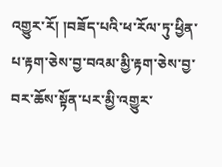འགྱུར་རོ། །བཟོད་པའི་ཕ་རོལ་ཏུ་ཕྱིན་པ་རྟག་ཅེས་བྱ་བའམ་མྱི་རྟག་ཅེས་བྱ་བར་ཆོས་སྟོན་པར་མྱི་འགྱུར་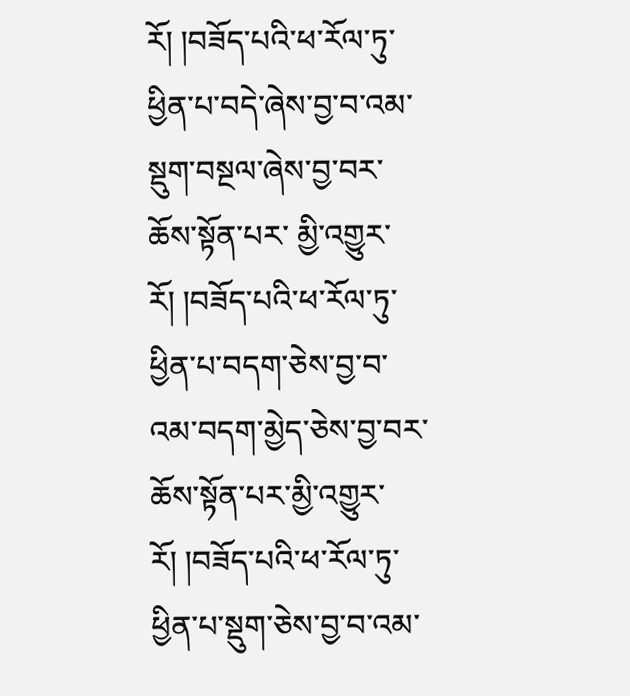རོ། །བཟོད་པའི་ཕ་རོལ་ཏུ་ཕྱིན་པ་བདེ་ཞེས་བྱ་བ་འམ་སྡུག་བསྔལ་ཞེས་བྱ་བར་ཆོས་སྟོན་པར་ མྱི་འགྱུར་རོ། །བཟོད་པའི་ཕ་རོལ་ཏུ་ཕྱིན་པ་བདག་ཅེས་བྱ་བ་འམ་བདག་མྱེད་ཅེས་བྱ་བར་ཆོས་སྟོན་པར་མྱི་འགྱུར་རོ། །བཟོད་པའི་ཕ་རོལ་ཏུ་ཕྱིན་པ་སྡུག་ཅེས་བྱ་བ་འམ་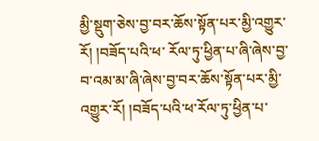མྱི་སྡུག་ཅེས་བྱ་བར་ཆོས་སྟོན་པར་མྱི་འགྱུར་རོ། །བཟོད་པའི་ཕ་ རོལ་ཏུ་ཕྱིན་པ་ཞི་ཞེས་བྱ་བ་འམ་མ་ཞི་ཞེས་བྱ་བར་ཆོས་སྟོན་པར་མྱི་འགྱུར་རོ། །བཟོད་པའི་ཕ་རོལ་ཏུ་ཕྱིན་པ་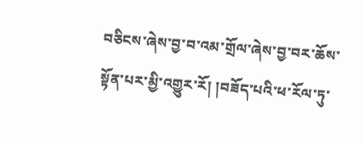བཅིངས་ཞེས་བྱ་བ་འམ་གྲོལ་ཞེས་བྱ་བར་ཆོས་སྟོན་པར་མྱི་འགྱུར་རོ། །བཟོད་པའི་ཕ་རོལ་ཏུ་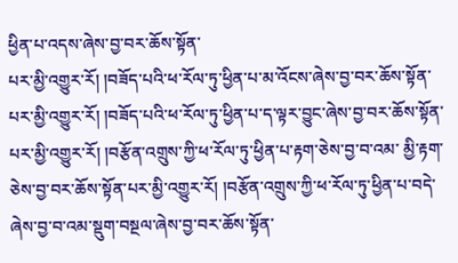ཕྱིན་པ་འདས་ཞེས་བྱ་བར་ཆོས་སྟོན་
པར་མྱི་འགྱུར་རོ། །བཟོད་པའི་ཕ་རོལ་ཏུ་ཕྱིན་པ་མ་འོངས་ཞེས་བྱ་བར་ཆོས་སྟོན་པར་མྱི་འགྱུར་རོ། །བཟོད་པའི་ཕ་རོལ་ཏུ་ཕྱིན་པ་ད་ལྟར་བྱུང་ཞེས་བྱ་བར་ཆོས་སྟོན་པར་མྱི་འགྱུར་རོ། །བརྩོན་འགྲུས་ཀྱི་ཕ་རོལ་ཏུ་ཕྱིན་པ་རྟག་ཅེས་བྱ་བ་འམ་ མྱི་རྟག་ཅེས་བྱ་བར་ཆོས་སྟོན་པར་མྱི་འགྱུར་རོ། །བརྩོན་འགྲུས་ཀྱི་ཕ་རོལ་ཏུ་ཕྱིན་པ་བདེ་ཞེས་བྱ་བ་འམ་སྡུག་བསྔལ་ཞེས་བྱ་བར་ཆོས་སྟོན་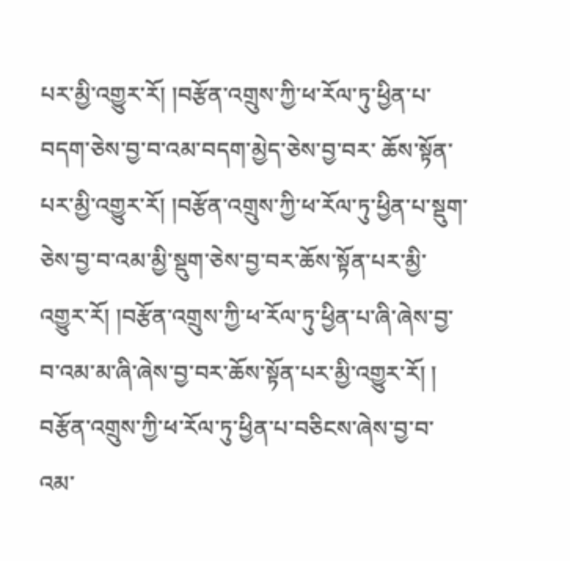པར་མྱི་འགྱུར་རོ། །བརྩོན་འགྲུས་ཀྱི་ཕ་རོལ་ཏུ་ཕྱིན་པ་བདག་ཅེས་བྱ་བ་འམ་བདག་མྱེད་ཅེས་བྱ་བར་ ཆོས་སྟོན་པར་མྱི་འགྱུར་རོ། །བརྩོན་འགྲུས་ཀྱི་ཕ་རོལ་ཏུ་ཕྱིན་པ་སྡུག་ཅེས་བྱ་བ་འམ་མྱི་སྡུག་ཅེས་བྱ་བར་ཆོས་སྟོན་པར་མྱི་འགྱུར་རོ། །བརྩོན་འགྲུས་ཀྱི་ཕ་རོལ་ཏུ་ཕྱིན་པ་ཞི་ཞེས་བྱ་བ་འམ་མ་ཞི་ཞེས་བྱ་བར་ཆོས་སྟོན་པར་མྱི་འགྱུར་རོ། ། བརྩོན་འགྲུས་ཀྱི་ཕ་རོལ་ཏུ་ཕྱིན་པ་བཅིངས་ཞེས་བྱ་བ་འམ་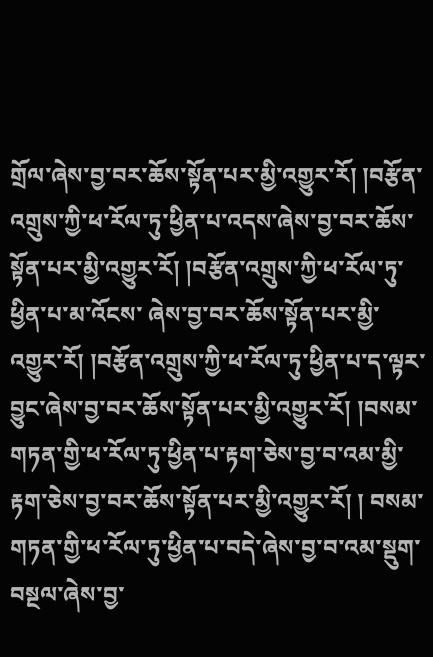གྲོལ་ཞེས་བྱ་བར་ཆོས་སྟོན་པར་མྱི་འགྱུར་རོ། །བརྩོན་འགྲུས་ཀྱི་ཕ་རོལ་ཏུ་ཕྱིན་པ་འདས་ཞེས་བྱ་བར་ཆོས་སྟོན་པར་མྱི་འགྱུར་རོ། །བརྩོན་འགྲུས་ཀྱི་ཕ་རོལ་ཏུ་ཕྱིན་པ་མ་འོངས་ ཞེས་བྱ་བར་ཆོས་སྟོན་པར་མྱི་འགྱུར་རོ། །བརྩོན་འགྲུས་ཀྱི་ཕ་རོལ་ཏུ་ཕྱིན་པ་ད་ལྟར་བྱུང་ཞེས་བྱ་བར་ཆོས་སྟོན་པར་མྱི་འགྱུར་རོ། །བསམ་གཏན་གྱི་ཕ་རོལ་ཏུ་ཕྱིན་པ་རྟག་ཅེས་བྱ་བ་འམ་མྱི་རྟག་ཅེས་བྱ་བར་ཆོས་སྟོན་པར་མྱི་འགྱུར་རོ། ། བསམ་གཏན་གྱི་ཕ་རོལ་ཏུ་ཕྱིན་པ་བདེ་ཞེས་བྱ་བ་འམ་སྡུག་བསྔལ་ཞེས་བྱ་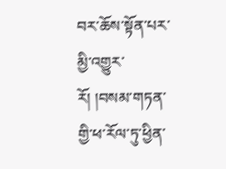བར་ཆོས་སྟོན་པར་མྱི་འགྱུར་རོ། །བསམ་གཏན་གྱི་ཕ་རོལ་ཏུ་ཕྱིན་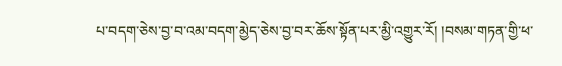པ་བདག་ཅེས་བྱ་བ་འམ་བདག་མྱེད་ཅེས་བྱ་བར་ཆོས་སྟོན་པར་མྱི་འགྱུར་རོ། །བསམ་གཏན་གྱི་ཕ་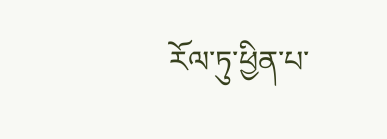རོལ་ཏུ་ཕྱིན་པ་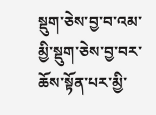སྡུག་ཅེས་བྱ་བ་འམ་མྱི་སྡུག་ཅེས་བྱ་བར་ཆོས་སྟོན་པར་མྱི་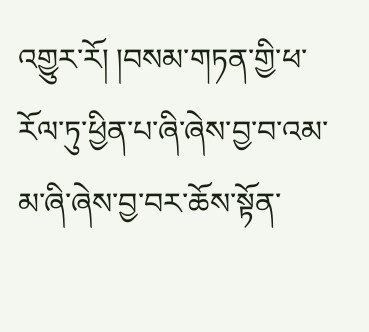འགྱུར་རོ། །བསམ་གཏན་གྱི་ཕ་རོལ་ཏུ་ཕྱིན་པ་ཞི་ཞེས་བྱ་བ་འམ་མ་ཞི་ཞེས་བྱ་བར་ཆོས་སྟོན་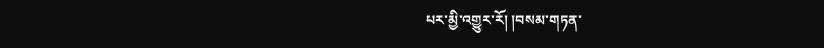པར་མྱི་འགྱུར་རོ། །བསམ་གཏན་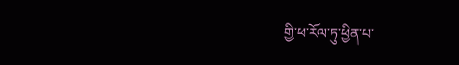གྱི་ཕ་རོལ་ཏུ་ཕྱིན་པ་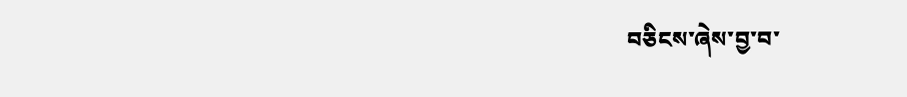བཅིངས་ཞེས་བྱ་བ་